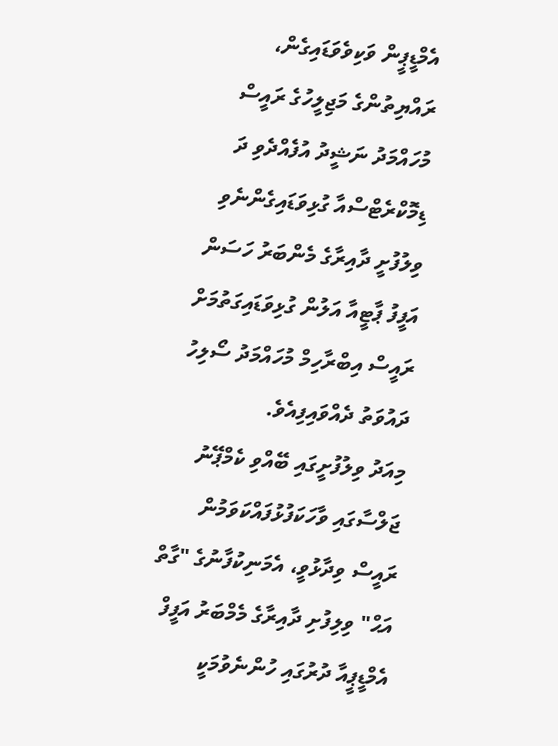އެމްޑީޕީން ވަކިވެވަޑައިގެން، ރައްޔިތުންގެ މަޖިލީހުގެ ރައީސް މުހައްމަދު ނަޝީދު އުފެއްދެވި ދަ ޑިމޮކްރެޓްސްއާ ގުޅިވަޑައިގެންނެވި ވިލުފުށީ ދާއިރާގެ މެންބަރު ހަސަން އަފީފު ޕާޓީއާ އަލުން ގުޅިވަޑައިގަތުމަށް ރައީސް އިބްރާހިމް މުހައްމަދު ސޯލިހު ދައުވަތު ދެއްވައިފިއެވެ.
މިއަދު ވިލުފުށީގައި ބޭއްވި ކެމްޕޭނު ޖަލްސާގައި ވާހަކަފުޅުފައްކަވަމުން ރައީސް ވިދާޅުވީ، އެމަނިކުފާނުގެ "ގާތް އަޙް" ވިލިފުށި ދާއިރާގެ މެމްބަރު އަފީފް އެމްޑީޕީއާ ދުރުގައި ހުންނެވުމަކީ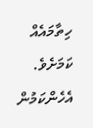ހިތާމައެއް ކަމަށެވެ.
އެހެންކަމުން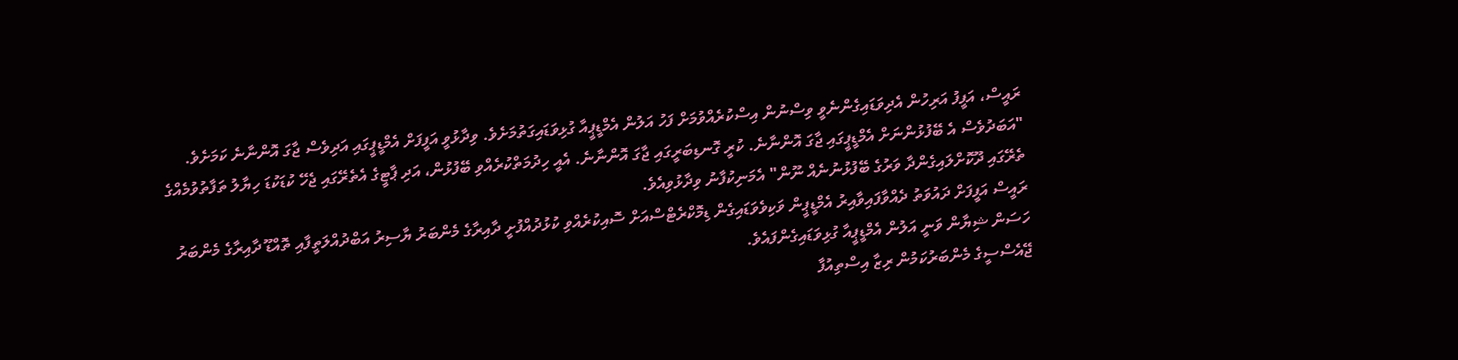ރައީސް، އަފީފު އަރިހުން އެދިވަޑައިގެންނެވީ ވިސްނުން އިސްކުރެއްވުމަށް ފަހު އަލުން އެމްޑީޕީއާ ގުޅިވަޑައިގަތުމަށެވެ. ވިދާޅުވީ އަފީފަށް އެމްޑީޕީގައި އަދިވެސް ޖާގަ އޮންނާނެ ކަމަށެވެ.
"އަބަދުވެސް އެ ބޭފުޅުންނަށް އެމްޑީޕީގައި ޖާގަ އޮންނާނެ. ކުރީ ގޮނޑިބަރީގައި ޖާގަ އޮންނާނެ. އެއީ ހިދުމަތްކުރެއްވި ބޭފުޅުން، އަދި ޕާޓީގެ އެތެރޭގައި ޖެހޭ ކުޑަކުޑަ ހިޔާލު ތަފާތުވުމެއްގެ ތެރޭގައި ދޫކޮށްލައިގެންދާ ވަރުގެ ބޭފުޅުނުނެއް ނޫން" އެމަނިކުފާނު ވިދާޅުވިއެވެ.
ރައީސް އަފީފަށް ދައުވަތު ދެއްވާފައިވާއިރު އެމްޑީޕީން ވަކިވެވަޑައިގެން ޑިމޮކްރެޓްސްއަށް ސޮއިކުރެއްވި ކުޅުދުއްފުށީ ދާއިރާގެ މެންބަރު ޔާސިރު އަބްދުއްލަތީފާއި ތޮއްޑޫ ދާއިރާގެ މެންބަރު ހަސަން ޝިޔާން ވަނީ އަލުން އެމްޑީޕީއާ ގުޅިވަޑައިގެންފައެވެ.
ޖޭއެސްސީގެ މެންބަރުކަމުން ރިޒާ އިސްތިއުފާ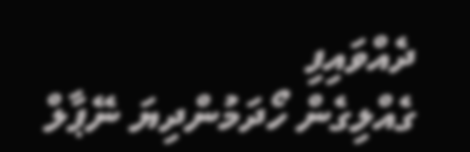ދެއްވައިފި
ގެއްލިގެން ހޯދަމުންދިޔަ ނޭޕާލް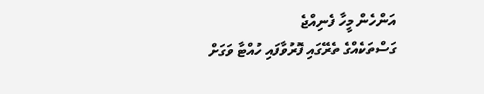އަންހެން މީހާ ފެނިއްޖެ
ގަސްތަކެއްގެ ތެރޭގައި ފޮރުވާފައި ހުއްޓާ ވަގަށް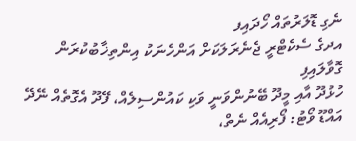ނެގި ޑޮލަރުތައް ހޯދައިފ
އދގެ ސެކެޓްރީ ޖެނެރަލަކަށް އަންހެނަކު އިންތިޚާބުކުރަން ގޮވާލައިފި
ހުޅުދޫ އާއި މީދޫ ބޭނުންވަނީ ވަކި ކައުންސިލެއް، ފޭދޫ އެގޮތެއް ނޭދޭ
އައްޑޫ ވޯޓު: ފޯރިއެއް ނެތް،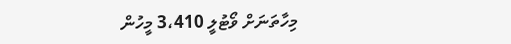މިހާތަނަށް ވޯޓުލީ 3،410 މީހުން